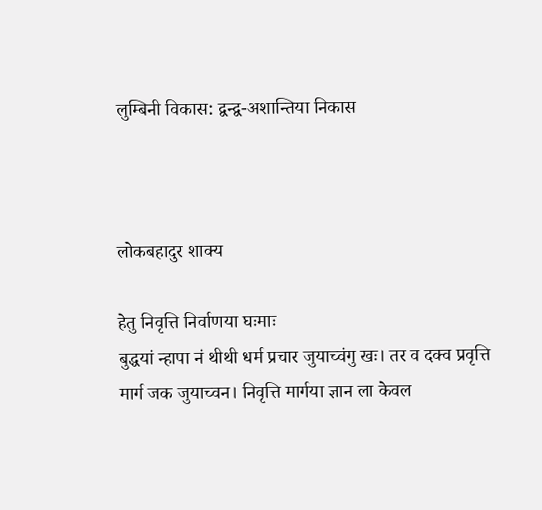लुम्बिनी विकास: द्वन्द्व-अशान्तिया निकास



लोकबहादुर शाक्य

हेतु निवृत्ति निर्वाणया घःमाः
बुद्धयां न्हापा नं थीथी धर्म प्रचार जुयाच्वंगु खः। तर व दक्व प्रवृत्ति मार्ग जक जुयाच्वन। निवृत्ति मार्गया ज्ञान ला केवल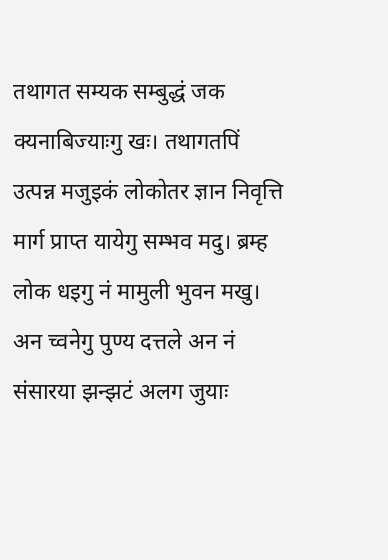तथागत सम्यक सम्बुद्धं जक क्यनाबिज्याःगु खः। तथागतपिं उत्पन्न मजुइकं लोकोतर ज्ञान निवृत्ति मार्ग प्राप्त यायेगु सम्भव मदु। ब्रम्ह लोक धइगु नं मामुली भुवन मखु। अन च्वनेगु पुण्य दत्तले अन नं संसारया झन्झटं अलग जुयाः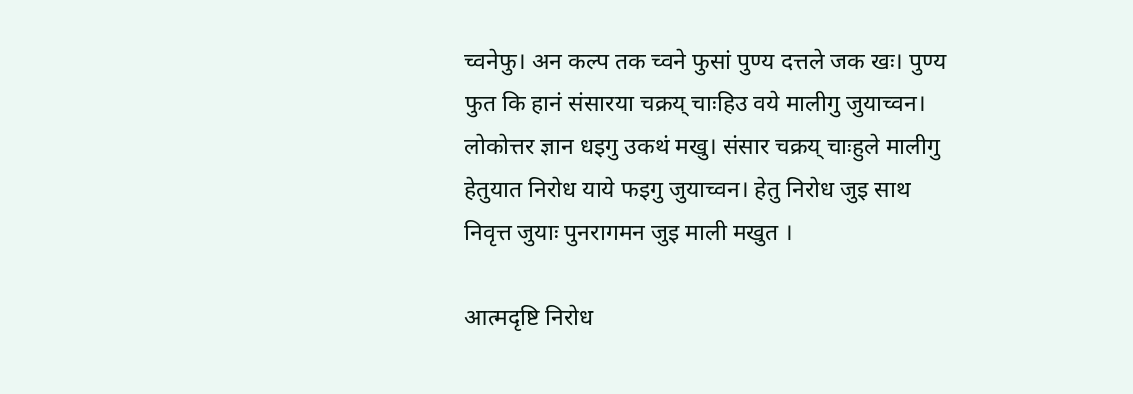च्वनेफु। अन कल्प तक च्वने फुसां पुण्य दत्तले जक खः। पुण्य फुत कि हानं संसारया चक्रय् चाःहिउ वये मालीगु जुयाच्वन। लोकोत्तर ज्ञान धइगु उकथं मखु। संसार चक्रय् चाःहुले मालीगु हेतुयात निरोध याये फइगु जुयाच्वन। हेतु निरोध जुइ साथ निवृत्त जुयाः पुनरागमन जुइ माली मखुत ।

आत्मदृष्टि निरोध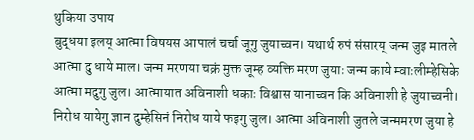थुकिया उपाय
बुद्धया इलय् आत्मा विषयस आपालं चर्चा जूगु जुयाच्वन। यथार्थ रुपं संसारय् जन्म जुइ मातले आत्मा दु धाये माल। जन्म मरणया चक्रं मुक्त जूम्ह व्यक्ति मरण जुयाः जन्म काये म्वाःलीम्हेसिके आत्मा मदुगु जुल। आत्मायात अविनाशी धकाः विश्वास यानाच्वन कि अविनाशी हे जुयाच्वनी। निरोध यायेगु ज्ञान दुम्हेसिनं निरोध याये फइगु जुल। आत्मा अविनाशी जुतले जन्ममरण जुया हे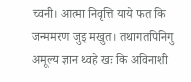च्वनी। आत्मा निवृत्ति याये फत कि जन्ममरण जुइ मखुत। तथागतपिनिगु अमूल्य ज्ञान थ्वहे खः कि अविनाशी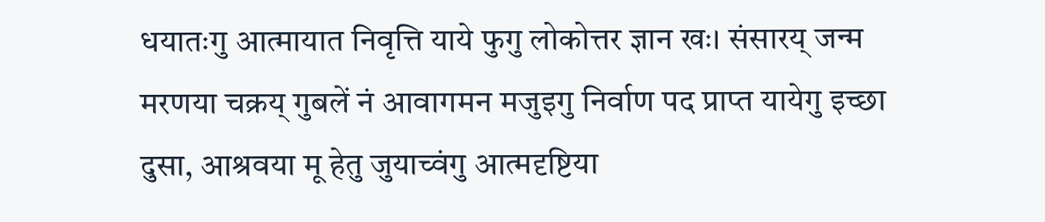धयातःगु आत्मायात निवृत्ति याये फुगु लोकोत्तर ज्ञान खः। संसारय् जन्म मरणया चक्रय् गुबलें नं आवागमन मजुइगु निर्वाण पद प्राप्त यायेगु इच्छा दुसा, आश्रवया मू हेतु जुयाच्वंगु आत्मदृष्टिया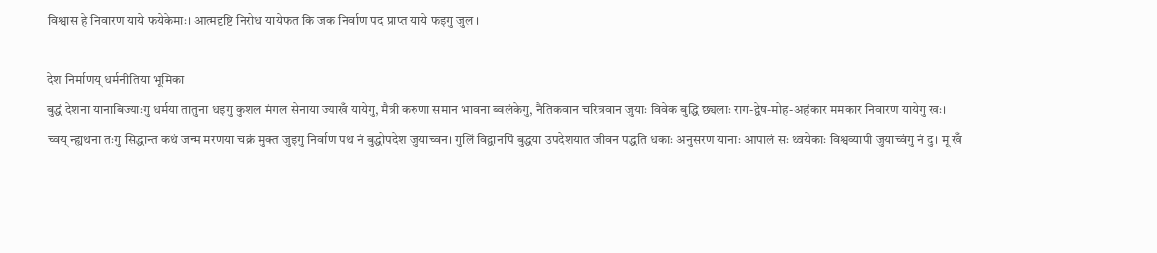विश्वास हे निवारण याये फयेकेमाः। आत्मदृष्टि निरोध यायेफत कि जक निर्वाण पद प्राप्त याये फइगु जुल ।

देश निर्माणय् धर्मनीतिया भूमिका
बुद्धं देशना यानाबिज्याःगु धर्मया तातुना धइगु कुशल मंगल सेनाया ज्याखँ यायेगु, मैत्री करुणा समान भावना ब्वलंकेगु, नैतिकवान चरित्रवान जुयाः विवेक बुद्धि छ्यलाः राग-द्वेष-मोह-अहंकार ममकार निवारण यायेगु खः।
च्वय् न्ह्यथना तःगु सिद्धान्त कथं जन्म मरणया चक्रं मुक्त जुइगु निर्वाण पथ नं बुद्धोपदेश जुयाच्वन। गुलिं विद्वानपिं बुद्धया उपदेशयात जीवन पद्धति धकाः अनुसरण यानाः आपालं सः थ्वयेकाः विश्वव्यापी जुयाच्वंगु नं दु। मू खँ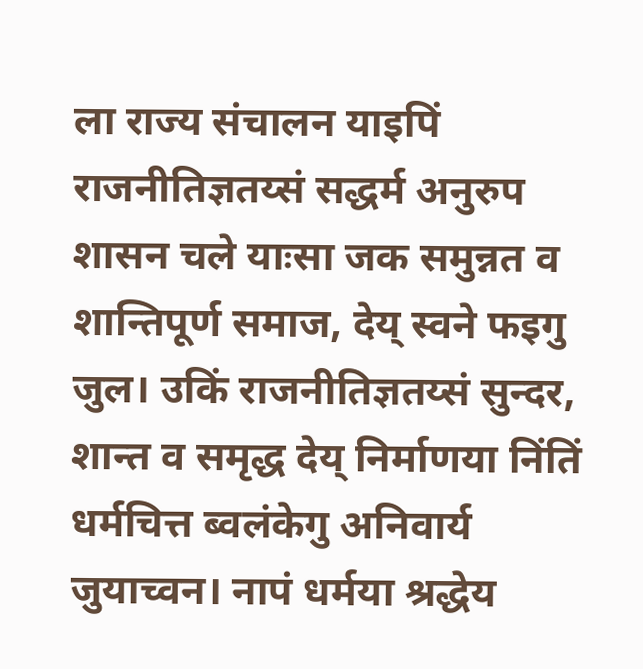ला राज्य संचालन याइपिं राजनीतिज्ञतय्सं सद्धर्म अनुरुप शासन चले याःसा जक समुन्नत व शान्तिपूर्ण समाज, देय् स्वने फइगु जुल। उकिं राजनीतिज्ञतय्सं सुन्दर, शान्त व समृद्ध देय् निर्माणया निंतिं धर्मचित्त ब्वलंकेगु अनिवार्य जुयाच्वन। नापं धर्मया श्रद्धेय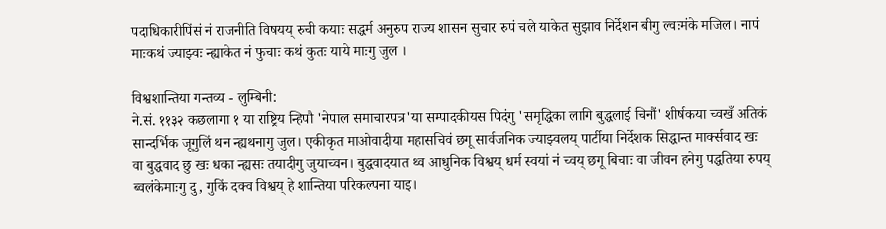पदाधिकारीपिंसं नं राजनीति विषयय् रुची कयाः सद्धर्म अनुरुप राज्य शासन सुचार रुपं चले याकेत सुझाव निर्देशन बीगु ल्वःमंके मजिल। नापं माःकथं ज्याझ्वः न्ह्याकेत नं फुचाः कथं कुतः याये माःगु जुल ।

विश्वशान्तिया गन्तव्य - लुम्बिनी:
ने.सं. ११३२ कछलागा १ या राष्ट्रिय न्हिपौ 'नेपाल समाचारपत्र'या सम्पादकीयस पिदंगु 'समृद्धिका लागि बुद्धलाई चिनौं' शीर्षकया च्वखँ अतिकं सान्दर्भिक जूगुलिं थन न्ह्यथनागु जुल। एकीकृत माओवादीया महासचिवं छगू सार्वजनिक ज्याझ्वलय् पार्टीया निर्देशक सिद्धान्त मार्क्सवाद खः वा बुद्धवाद छु खः धका न्ह्यसः तयादीगु जुयाच्वन। बुद्धवादयात थ्व आधुनिक विश्वय् धर्म स्वयां नं च्वय् छगू बिचाः वा जीवन हनेगु पद्धतिया रुपय् ब्वलंकेमाःगु दु, गुकिं दक्व विश्वय् हे शान्तिया परिकल्पना याइ।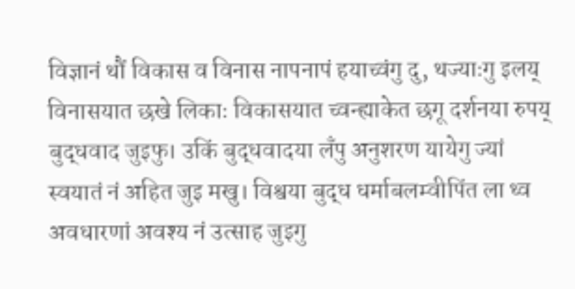विज्ञानं थौं विकास व विनास नापनापं हयाच्वंगु दु, थज्याःगु इलय् विनासयात छखे लिकाः विकासयात च्वन्ह्याकेत छगू दर्शनया रुपय् बुद्धवाद जुइफु। उकिं बुद्धवादया लँपु अनुशरण यायेगु ज्यां स्वयातं नं अहित जुइ मखु। विश्वया बुद्ध धर्माबलम्वीपिंत ला थ्व अवधारणां अवश्य नं उत्साह जुइगु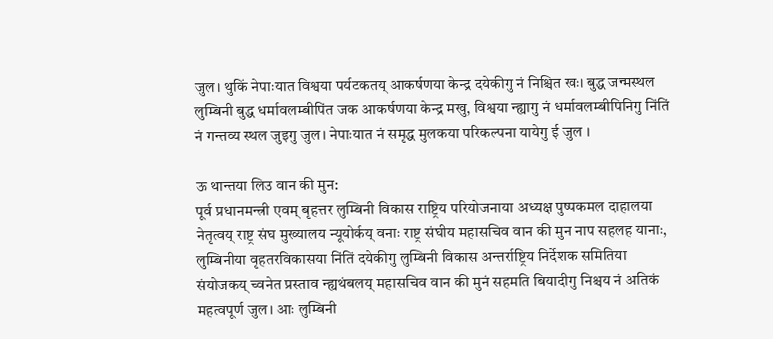जुल। थुकिं नेपाःयात विश्वया पर्यटकतय् आकर्षणया केन्द्र दयेकीगु नं निश्चित खः। बुद्ध जन्मस्थल लुम्बिनी बुद्ध धर्मावलम्बीपिंत जक आकर्षणया केन्द्र मखु, विश्वया न्ह्यागु नं धर्मावलम्बीपिनिगु निंतिं नं गन्तव्य स्थल जुइगु जुल। नेपाःयात नं समृद्ध मुलकया परिकल्पना यायेगु ई जुल ।

ऊ थान्तया लिउ वान की मुन:
पूर्व प्रधानमन्त्री एवम् बृहत्तर लुम्बिनी विकास राष्ट्रिय परियोजनाया अध्यक्ष पुष्पकमल दाहालया नेतृत्वय् राष्ट्र संघ मुख्यालय न्यूयोर्कय् वनाः राष्ट्र संघीय महासचिव वान की मुन नाप सहलह यानाः, लुम्बिनीया वृहतरविकासया निंतिं दयेकीगु लुम्बिनी विकास अन्तर्राष्ट्रिय निर्देशक समितिया संयोजकय् च्वनेत प्रस्ताव न्ह्यथंबलय् महासचिव वान की मुनं सहमति बियादीगु निश्चय नं अतिकं महत्वपूर्ण जुल। आः लुम्बिनी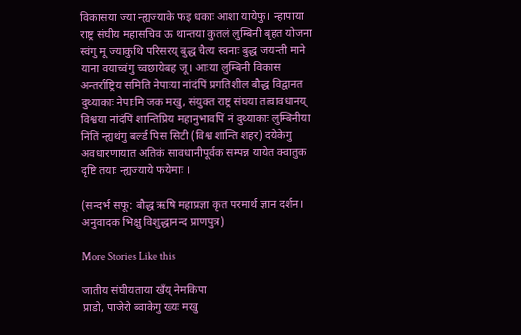विकासया ज्या न्ह्यज्याके फइ धकाः आशा यायेफु। न्हापाया राष्ट्र संघीय महासचिव ऊ थान्तया कुतलं लुम्बिनी बृहत योजना स्वंगु मू ज्याकुथि परिसरय् बुद्ध चैत्य स्वनाः बुद्ध जयन्ती माने याना वयाच्वंगु च्वछायेबह जू। आःया लुम्बिनी विकास अन्तर्राष्ट्रिय समिति नेपाःया नांदंपिं प्रगतिशील बौद्ध विद्वानत दुथ्याकाः नेपाःमि जक मखु, संयुक्त राष्ट्र संघया तत्वावधानय् विश्वया नांदंपिं शान्तिप्रिय महानुभावपिं नं दुथ्याकाः लुम्बिनीया निंतिं न्ह्यथंगु बर्ल्ड पिस सिटी (विश्व शान्ति शहर) दयेकेगु अवधारणायात अतिकं सावधानीपूर्वक सम्पन्न यायेत क्वातुक दृष्टि तयाः न्ह्यज्याये फयेमाः ।

(सन्दर्भ सफू: बौद्ध ऋषि महाप्रज्ञा कृत परमार्थ ज्ञान दर्शन। अनुवादक भिक्षु विशुद्धानन्द प्राणपुत्र)

More Stories Like this

जातीय संघीयताया खँय् नेमकिपा
प्राडो, पाजेरो ब्वाकेगु ख्यः मखु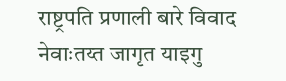राष्ट्रपति प्रणाली बारे विवाद
नेवाःतय्त जागृत याइगु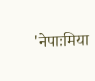'नेपाःमिया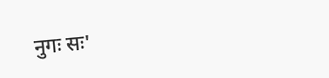नुगः सः'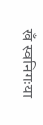खँ स्वनिगःया